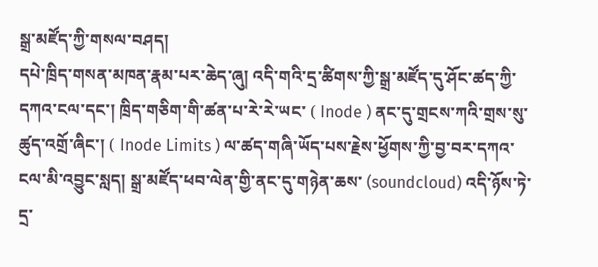སྒྲ་མཛོད་ཀྱི་གསལ་བཤད།
དཔེ་ཁྲིད་གསན་མཁན་རྣམ་པར་ཆེད་ཞུ། འདི་གའི་དྲ་ཚིགས་ཀྱི་སྒྲ་མཛོད་དུ་ཤོང་ཚད་ཀྱི་དཀའ་ངལ་དང་། ཁྲིད་གཅིག་གི་ཚན་པ་རེ་རེ་ཡང་ ( Inode ) ནང་དུ་གྲངས་ཀའི་གྲས་སུ་ཚུད་འགྲོ་ཞིང་། ( Inode Limits ) ལ་ཚད་གཞི་ཡོད་པས་རྗེས་ཕྱོགས་ཀྱི་བྱ་བར་དཀའ་ངལ་མི་འབྱུང་སླད། སྒྲ་མཛོད་ཕབ་ལེན་གྱི་ནང་དུ་གཉེན་ཆས་ (soundcloud) འདི་ཉོས་ཏེ་དྲ་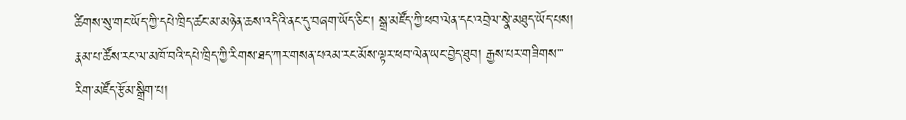ཚིགས་སུ་གང་ཡོད་ཀྱི་དཔེ་ཁྲིད་ཚང་མ་མཉེན་ཆས་འདིའི་ནང་དུ་བཞག་ཡོད་ཅིང་། སྒྲ་མཛོད་ཀྱི་ཕབ་ལེན་དང་འབྲེལ་སྣེ་མཐུད་ཡོད་པས། རྣམ་པ་ཚོས་རང་ལ་མཁོ་བའི་དཔེ་ཁྲིད་ཀྱི་རིགས་ཐད་ཀར་གསན་པའམ་རང་མོས་ལྟར་ཕབ་ལེན་ཡང་བྱེད་ཐུབ། རྒྱས་པར་གཟིགས་་་
རིག་མཛོད་རྩོམ་སྒྲིག་པ།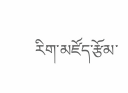རིག་མཛོད་རྩོམ་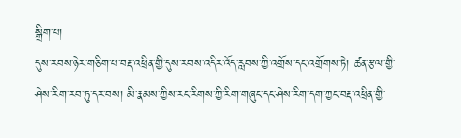སྒྲིག་པ།
དུས་རབས་ཉེར་གཅིག་པ་བརྡ་འཕྲིན་གྱི་དུས་རབས་འདིར་འོད་རླབས་ཀྱི་འགྲོས་དང་འགྲོགས་ཏེ། ཚན་རྩལ་གྱི་ཤེས་རིག་རབ་ཏུ་དར་བས། མི་རྣམས་ཀྱིས་རང་རིགས་ཀྱི་རིག་གཞུང་དང་ཤེས་རིག་དག་ཀྱང་བརྡ་འཕྲིན་གྱི་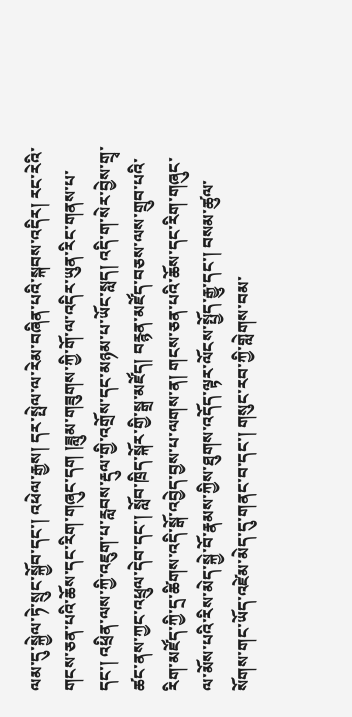ལམ་དུ་སྐྱེལ་ཏེ་སྲུང་སྐྱོབ་དང་། འཕེལ་རྒྱས། དར་སྤེལ་ལ་རེམ་བཞིན་པའི་སྐབས་འདིར། རང་རེའི་གངས་ཅན་པའི་ཆོས་དང་རིག་གཞུང་དག །ཟླུམ་གཟུགས་ཀྱི་གོ་ལ་འདིར་ཡུན་རིང་གནས་པ་དང་། འཕྲིན་ལས་ཀྱི་འཇུག་པ་རླབས་རྡུལ་གྱི་འགྲོས་དང་མཉམ་པ་ཡོང་སླད། འདི་ག་སེར་བྱེས་གྲྭ་ཚང་ནས་ཀྱང་འཕྲུལ་དེབ་དང་། སློབ་ཁྲིད་སྐོར་གྱི་སྒྲ་མཛོད། བརྙན་མཛོད་བཅས་ལས་གྲུབ་པའི་རིག་མཛོད་ཀྱི་དྲ་ཚིགས་འདི་སྒོ་འབྱེད་བྱས་པ་ལགས་ན། གངས་ཅན་པའི་ཆོས་དང་རིག་གཞུང་ལ་མོས་པའི་རིས་མེད་སྐྱེ་བོ་རྣམས་ཀྱིས་ཐུགས་འདོད་ལྟར་ལོངས་སྤྱོད་རྒྱུ་དང་། བསམ་ཚུལ་སོགས་གང་ཡོད་འཛེམ་མེད་དུ་གནང་བ་དང་། གསུང་རབ་ཀྱི་གླེགས་བམ་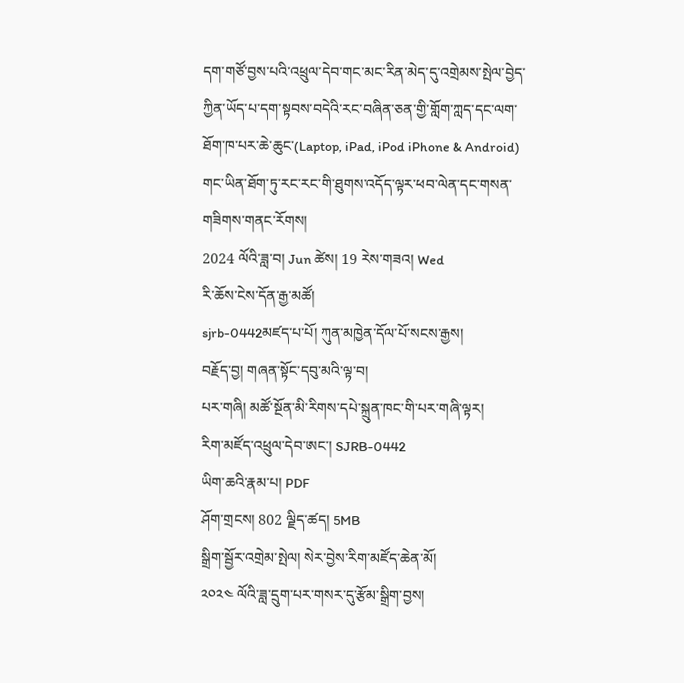དག་གཙོ་བྱས་པའི་འཕྲུལ་དེབ་གང་མང་རིན་མེད་དུ་འགྲེམས་སྤེལ་བྱེད་ཀྱིན་ཡོད་པ་དག་སྟབས་བདེའི་རང་བཞིན་ཅན་གྱི་གློག་ཀླད་དང་ལག་ཐོག་ཁ་པར་ཆེ་ཆུང་(Laptop, iPad, iPod iPhone & Android) གང་ཡིན་ཐོག་ཏུ་རང་རང་གི་ཐུགས་འདོད་ལྟར་ཕབ་ལེན་དང་གསན་གཟིགས་གནང་རོགས།
2024 ལོའི་ཟླ་བ། Jun ཚེས། 19 རེས་གཟའ། Wed
རི་ཆོས་ངེས་དོན་རྒྱ་མཚོ།
sjrb-0442མཛད་པ་པོ། ཀུན་མཁྱེན་དོལ་པོ་སངས་རྒྱས།
བརྗོད་བྱ། གཞན་སྟོང་དབུ་མའི་ལྟ་བ།
པར་གཞི། མཚོ་སྔོན་མི་རིགས་དཔེ་སྐྲུན་ཁང་གི་པར་གཞི་ལྟར།
རིག་མཛོད་འཕྲུལ་དེབ་ཨང་། SJRB-0442
ཡིག་ཆའི་རྣམ་པ། PDF
ཤོག་གྲངས། 802 ལྗིད་ཚད། 5MB
སྒྲིག་སྦྱོར་འགྲེམ་སྤེལ། སེར་བྱེས་རིག་མཛོད་ཆེན་མོ།
༢༠༢༤ ལོའི་ཟླ་དྲུག་པར་གསར་དུ་རྩོམ་སྒྲིག་བྱས།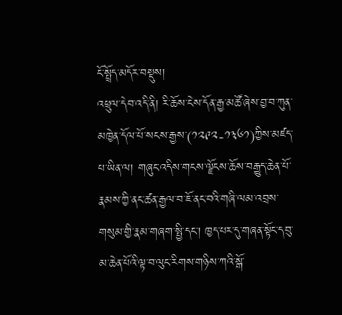ངོ་སྤྲོད་མདོར་བསྡུས།
འཕྲུལ་དེབ་འདི་ནི། རི་ཆོས་ངེས་དོན་རྒྱ་མཚོ་ཞེས་བྱ་བ་ཀུན་མཁྱེན་དོལ་པོ་སངས་རྒྱས་(༡༢༩༢-༡༣༦༡)ཀྱིས་མཛད་པ་ཡིན་ལ། གཞུང་འདིས་གངས་ལྗོངས་ཆོས་བརྒྱུད་ཆེན་པོ་རྣམས་ཀྱི་ནང་ཚན་རྒྱལ་བ་ཇོ་ནང་བའི་གཞི་ལམ་འབྲས་གསུམ་གྱི་རྣམ་གཞག་སྤྱི་དང་། ཁྱད་པར་དུ་གཞན་སྟོང་དབུ་མ་ཆེན་པོའི་ལྟ་བ་ལུང་རིགས་གཉིས་ཀའི་སྒོ་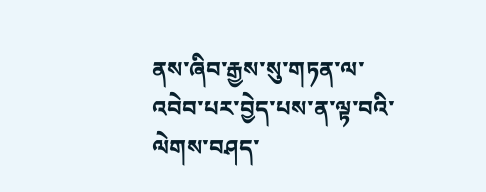ནས་ཞིབ་རྒྱས་སུ་གཏན་ལ་འབེབ་པར་བྱེད་པས་ན་ལྟ་བའི་ལེགས་བཤད་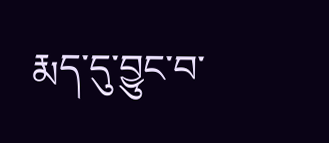རྨད་དུ་བྱུང་བ་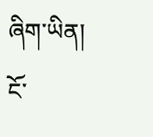ཞིག་ཡིན།
ངོ་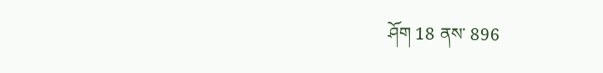ཤོག 18 ནས་ 896